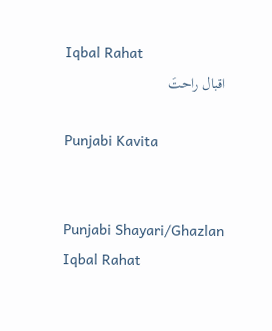Iqbal Rahat
اقبال راحتَ

Punjabi Kavita


Punjabi Shayari/Ghazlan Iqbal Rahat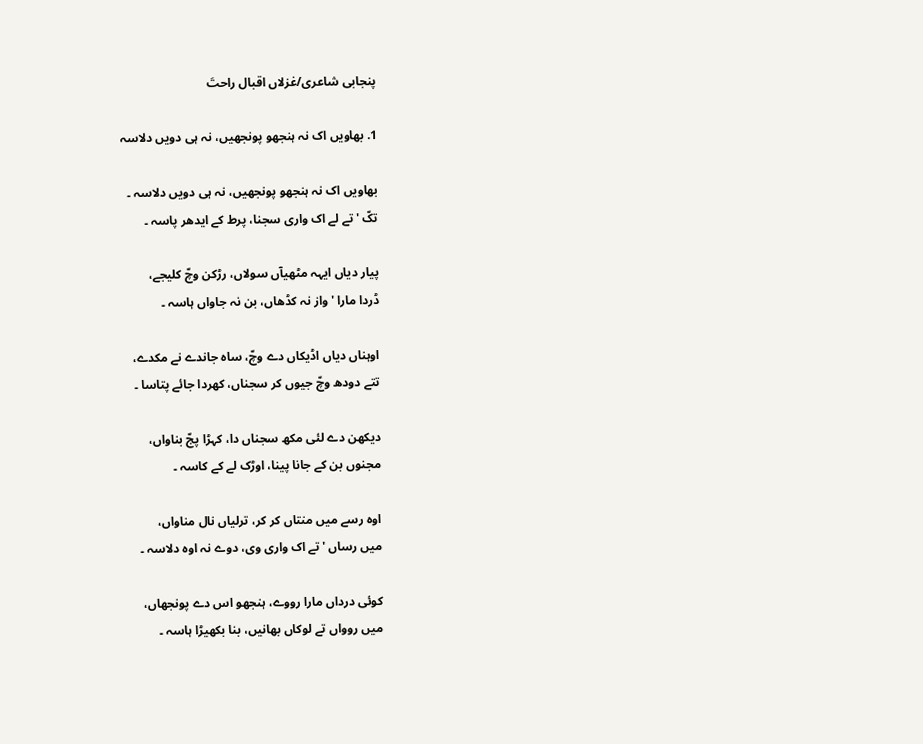پنجابی شاعری/غزلاں اقبال راحتَ

1. بھاویں اک نہ ہنجھو پونجھیں، نہ ہی دویں دلاسہ

بھاویں اک نہ ہنجھو پونجھیں، نہ ہی دویں دلاسہ ۔
تکّ 'تے لے اک واری سجنا، پرط کے ایدھر پاسہ ۔

پیار دیاں ایہہ مٹھیآں سولاں، رڑکن وچّ کلیجے،
ڈردا مارا 'واز نہ کڈھاں، بن نہ جاواں ہاسہ ۔

اوہناں دیاں اڈیکاں دے وچّ، ساہ جاندے نے مکدے،
تتے دودھ وچّ جیوں کر سجناں، کھردا جائے پتاسا ۔

دیکھن دے لئی مکھ سجناں دا، کہڑا پجّ بناواں،
مجنوں بن کے جانا پینا، اوڑک لے کے کاسہ ۔

اوہ رسے میں منتاں کر کر، ترلیاں نال مناواں،
میں رساں 'تے اک واری وی، دوے نہ اوہ دلاسہ ۔

کوئی درداں مارا رووے، ہنجھو اس دے پونجھاں،
میں روواں تے لوکاں بھانیں، بنا بکھیڑا ہاسہ ۔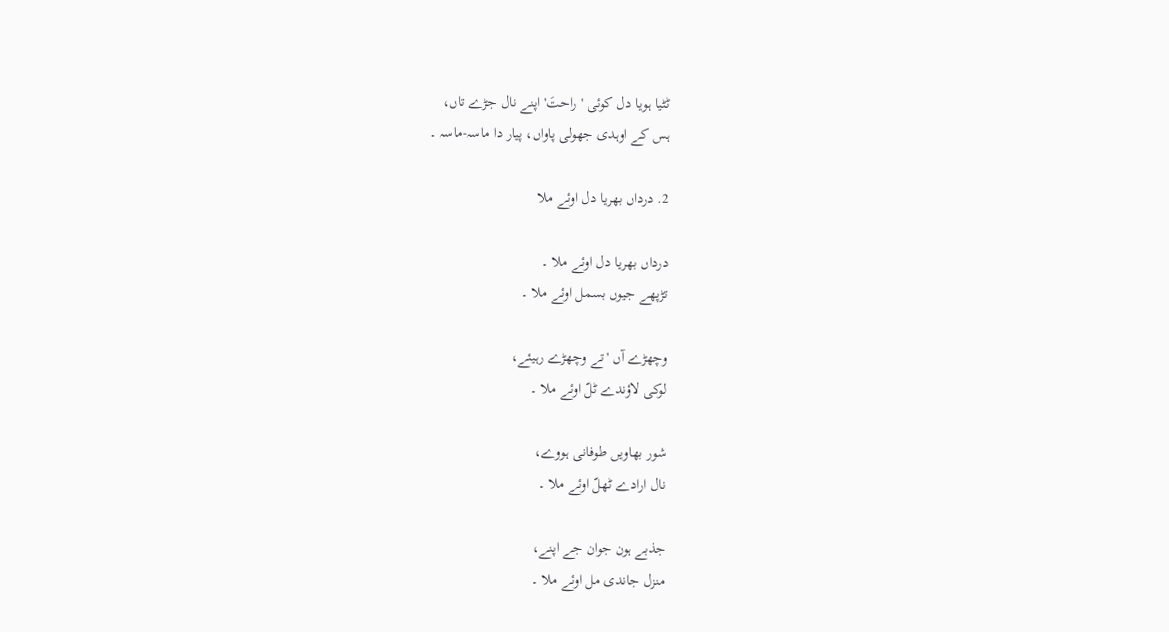ٹٹیا ہویا دل کوئی 'راحتَ' اپنے نال جڑے تاں،
ہس کے اوہدی جھولی پاواں، پیار دا ماسہ-ماسہ ۔

2. درداں بھریا دل اوئے ملا

درداں بھریا دل اوئے ملا ۔
تڑپھے جیوں بسمل اوئے ملا ۔

وچھڑے آں 'تے وچھڑے رہیئے،
لوکی لاؤندے ٹلّ اوئے ملا ۔

شور بھاویں طوفانی ہووے،
نال ارادے ٹھلّ اوئے ملا ۔

جذبے ہون جوان جے اپنے،
منزل جاندی مل اوئے ملا ۔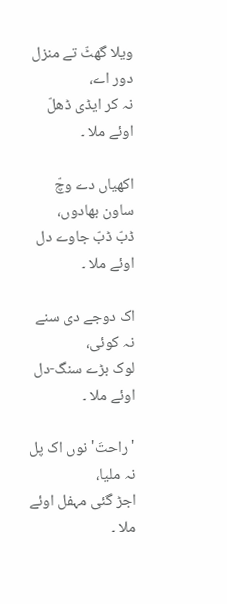ویلا گھٹّ تے منزل دور اے،
نہ کر ایڈی ڈھلّ اوئے ملا ۔

اکھیاں دے وچّ ساون بھادوں،
ڈبّ ڈبّ جاوے دل اوئے ملا ۔

اک دوجے دی سنے نہ کوئی،
لوک بڑے سنگ-دل اوئے ملا ۔

'راحتَ' نوں اک پل نہ ملیا،
اجڑ گئی مہفل اوئے ملا ۔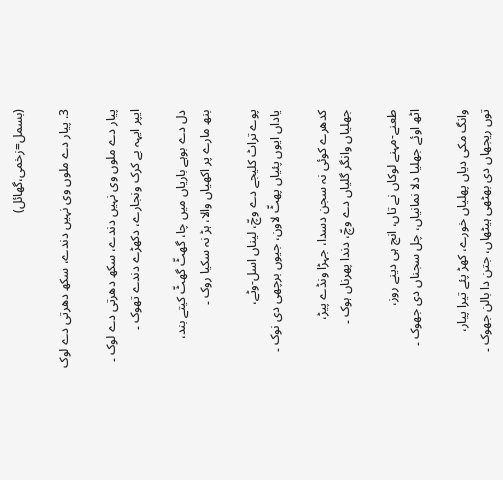(بسمل=زخمی،گھائل)

3. پیار دے ملوں وی نہیں دندے، سکھ دھرتی دے لوک

پیار دے ملوں وی نہیں دندے، سکھ دھرتی دے لوک ۔
ایپر ایہہ بے کرک ونجارے، دکھڑے دندے تھوک ۔

دل دے بوہے باریاں میں چا، گھٹّ گھٹّ کیتے بند،
بنھ مارے پر اکھیاں والا، ہڑ نہ سکیا روک ۔

پوے تراٹ کلیجے دے وچّ، لیناں اسل-وٹے،
یاداں ایوں پئیاں پھٹّ لاون، جیوں برچھی دی نوک ۔

کدھرے کوئی نہ سجن دسدا، جہڑا ونڈے پیڑ،
جھلیاں وانگر گلیاں دے وچّ، دندا پھرناں ہوک ۔

طعنے-مہنے لوکاں نے تاں، انج ہی دینے روز،
اٹھ اوئے جھلیا دلا نمانیاں، چل سجناں دی جھوک ۔

وانگ مکی دیاں پھلیاں خورے، کھڑ پئے تیرا پیار،
توں ریجھاں دی بھٹھی ہیٹھاں، جتن دا بالن جھوک ۔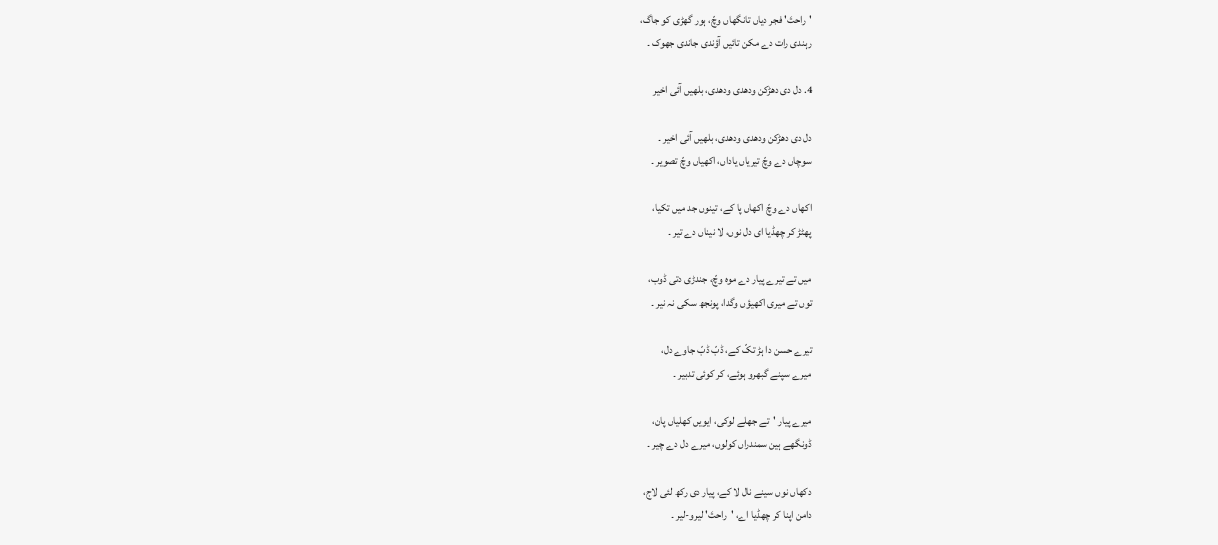'راحتَ' فجر دیاں تانگھاں وچّ، ہور گھڑی کو جاگ،
رہندی رات دے مکن تائیں آؤندی جاندی جھوک ۔

4. دل دی دھڑکن ودھدی ودھدی، بلھیں آئی اخیر

دل دی دھڑکن ودھدی ودھدی، بلھیں آئی اخیر ۔
سوچاں دے وچّ تیریاں یاداں، اکھیاں وچّ تصویر ۔

اکھاں دے وچّ اکھاں پا کے، تینوں جد میں تکیا،
پھٹڑ کر چھڈیا ای دل نوں، لا نیناں دے تیر ۔

میں تے تیرے پیار دے موہ وچّ، جندڑی دتی ڈوب،
توں تے میری اکھیؤں وگدا، پونجھ سکی نہ نیر ۔

تیرے حسن دا ہڑ تکّ کے، ڈبّ ڈبّ جاوے دل،
میرے سپنے گبھرو ہوئے، کر کوئی تدبیر ۔

میرے پیار 'تے جھلے لوکی، ایویں کھلیاں پان،
ڈونگھے ہین سمندراں کولوں، میرے دل دے چیر ۔

دکھاں نوں سینے نال لا کے، پیار دی رکھ لئی لاج،
دامن اپنا کر چھڈیا اے، 'راحتَ' لیرو-لیر ۔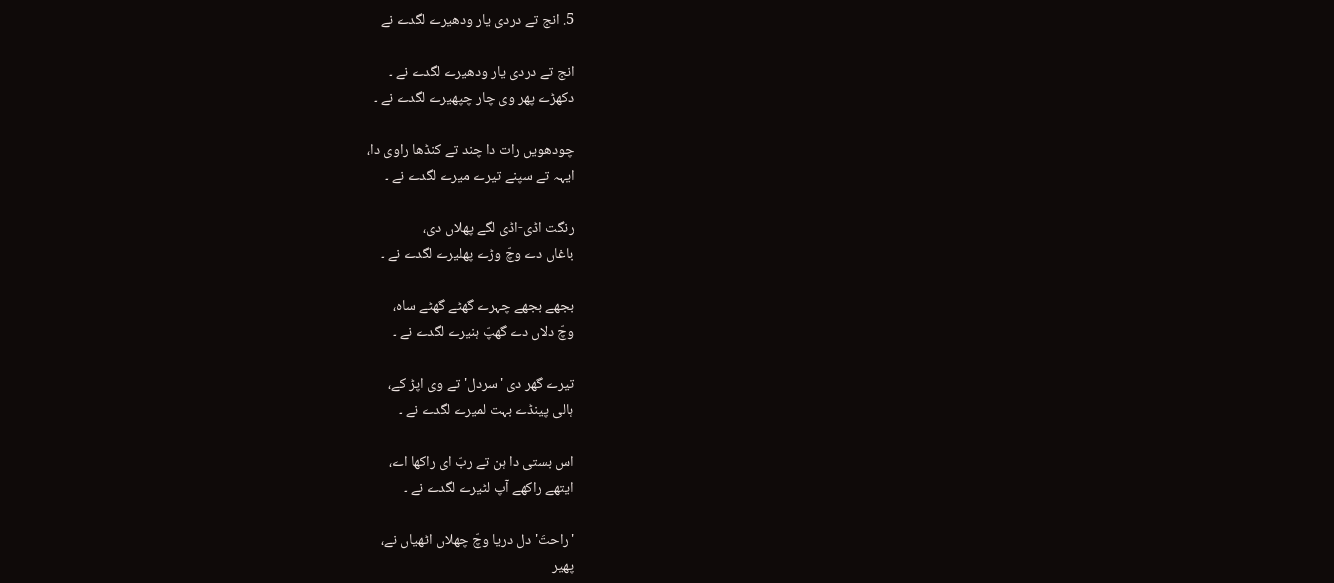5. انج تے دردی یار ودھیرے لگدے نے

انج تے دردی یار ودھیرے لگدے نے ۔
دکھڑے پھر وی چار چپھیرے لگدے نے ۔

چودھویں رات دا چند تے کنڈھا راوی دا،
ایہہ تے سپنے تیرے میرے لگدے نے ۔

رنگت اڈی-اڈی لگے پھلاں دی،
باغاں دے وچّ وڑے پھلیرے لگدے نے ۔

بجھے بجھے چہرے گھٹے گھٹے ساہ،
وچّ دلاں دے گھپّ ہنیرے لگدے نے ۔

تیرے گھر دی 'سردل' تے وی اپڑ کے،
ہالی پینڈے بہت لمیرے لگدے نے ۔

اس بستی دا ہن تے ربّ ای راکھا اے،
ایتھے راکھے آپ لٹیرے لگدے نے ۔

'راحتَ' دل دریا وچّ چھلاں اٹھیاں نے،
پھیر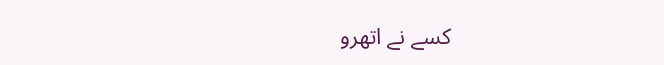کسے نے اتھرو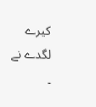کیرے لگدے نے ۔